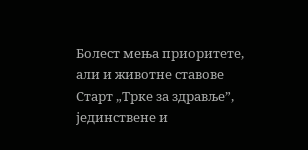Болест мења приоритете, али и животне ставове
Старт „Трке за здравље”, јединствене и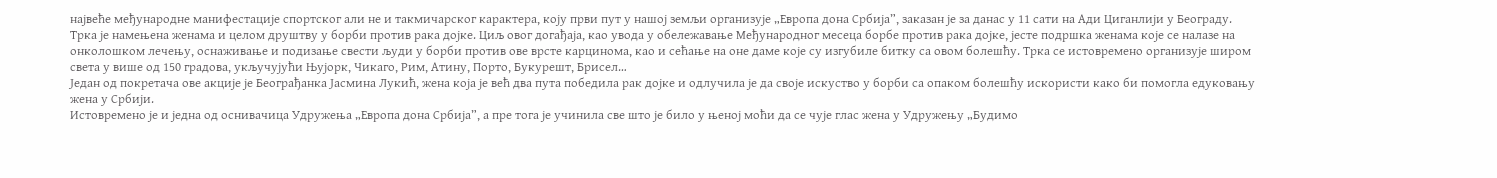највеће међународне манифестације спортског али не и такмичарског карактера, коју први пут у нашој земљи организује „Европа дона Србија”, заказан је за данас у 11 сати на Ади Циганлији у Београду.
Трка је намењена женама и целом друштву у борби против рака дојке. Циљ овог догађаја, као увода у обележавање Међународног месеца борбе против рака дојке, јесте подршка женама које се налазе на онколошком лечењу, оснаживање и подизање свести људи у борби против ове врсте карцинома, као и сећање на оне даме које су изгубиле битку са овом болешћу. Трка се истовремено организује широм света у више од 150 градова, укључујући Њујорк, Чикаго, Рим, Атину, Порто, Букурешт, Брисел…
Један од покретача ове акције је Београђанка Јасмина Лукић, жена која је већ два пута победила рак дојке и одлучила је да своје искуство у борби са опаком болешћу искористи како би помогла едуковању жена у Србији.
Истовремено је и једна од оснивачица Удружења „Европа дона Србија”, а пре тога је учинила све што је било у њеној моћи да се чује глас жена у Удружењу „Будимо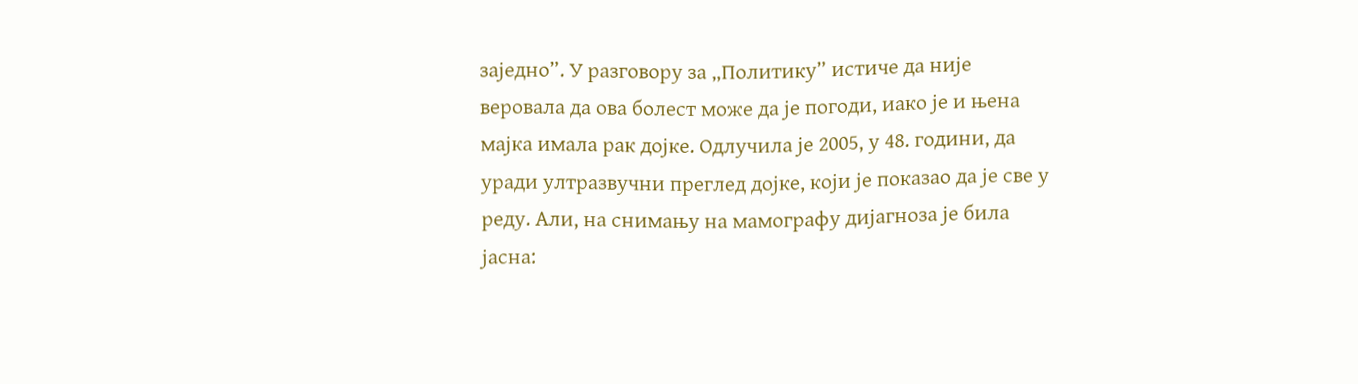заједно”. У разговору за „Политику” истиче да није веровала да ова болест може да је погоди, иако је и њена мајка имала рак дојке. Одлучила је 2005, у 48. години, да уради ултразвучни преглед дојке, који је показао да је све у реду. Али, на снимању на мамографу дијагноза је била јасна: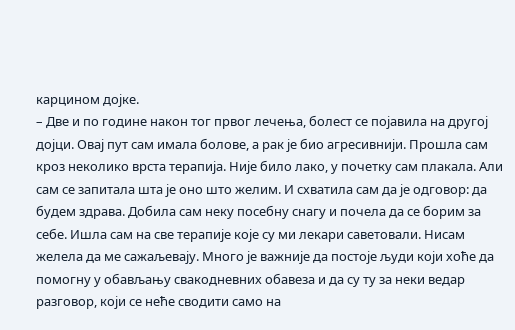карцином дојке.
– Две и по године након тог првог лечења, болест се појавила на другој дојци. Овај пут сам имала болове, а рак је био агресивнији. Прошла сам кроз неколико врста терапија. Није било лако, у почетку сам плакала. Али сам се запитала шта је оно што желим. И схватила сам да је одговор: да будем здрава. Добила сам неку посебну снагу и почела да се борим за себе. Ишла сам на све терапије које су ми лекари саветовали. Нисам желела да ме сажаљевају. Много је важније да постоје људи који хоће да помогну у обављању свакодневних обавеза и да су ту за неки ведар разговор, који се неће сводити само на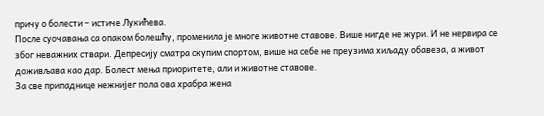причу о болести – истиче Лукићева.
После суочавања са опаком болешћу, променила је многе животне ставове. Више нигде не жури. И не нервира се због неважних ствари. Депресију сматра скупим спортом, више на себе не преузима хиљаду обавеза, а живот доживљава као дар. Болест мења приоритете, али и животне ставове.
За све припаднице нежнијег пола ова храбра жена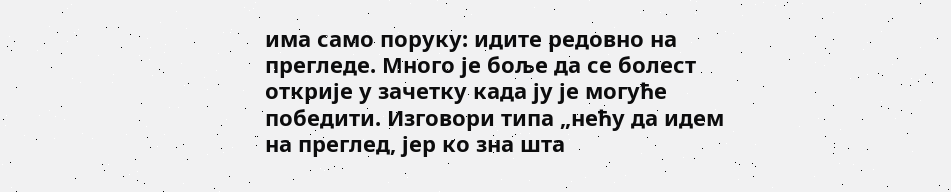има само поруку: идите редовно на прегледе. Много је боље да се болест открије у зачетку када ју је могуће победити. Изговори типа „нећу да идем на преглед, јер ко зна шта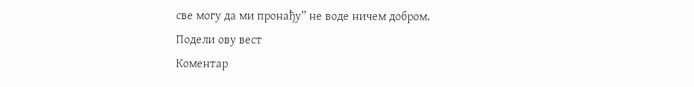све могу да ми пронађу” не воде ничем добром.
Подели ову вест
Комeнтар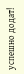успeшно додат!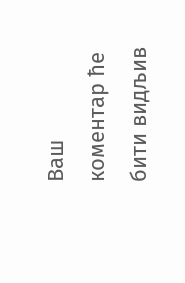Ваш комeнтар ћe бити видљив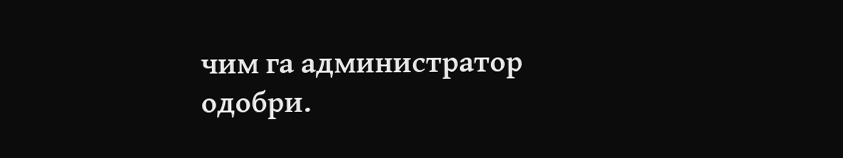чим га администратор одобри.